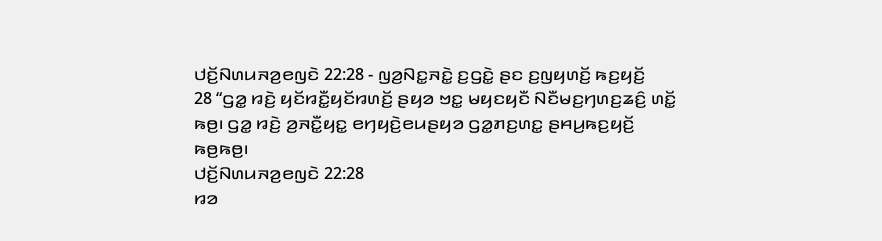ꤓꤢꤩ꤬ꤡꤛꤣꤏꤤ꤬ꤕꤜꤢꤧ 22:28 - ꤜꤤ꤬ꤡꤢ꤭ꤏꤢꤧ꤭ ꤢ꤬ꤞꤢꤧ꤭ ꤔꤢ ꤢ꤬ꤜꤟꤛꤢꤩ꤬ ꤒꤢ꤬ꤟꤢꤩ꤬
28 “ꤞꤤ꤭ ꤙꤢꤧ꤬ ꤟꤢꤩꤙꤢꤪ꤭ꤟꤢꤩꤙꤛꤢꤩ꤬ ꤔꤟꤤ ꤠꤢ꤭ ꤗꤟꤢꤟꤢꤪ ꤡꤢꤪꤗꤢ꤬ꤚꤛꤢ꤬ꤘꤢꤨ꤬ ꤛꤢꤩ꤭ ꤒꤥ꤬꤯ ꤞꤤ꤭ ꤙꤢꤧ꤬ ꤤ꤬ꤏꤢꤪ꤭ꤟꤢ꤭ ꤕꤚꤟꤢꤧ꤬ꤕꤣꤔꤟꤤ ꤞꤤ꤭ꤊꤢ꤬ꤛꤢ꤭ ꤔꤌꤣ꤬ꤒꤢ꤬ꤟꤢꤩ꤬ ꤒꤥ꤬ꤒꤥ꤬꤯
ꤓꤢꤩ꤬ꤡꤛꤣꤏꤤ꤬ꤕꤜꤢꤧ 22:28
ꤙꤤ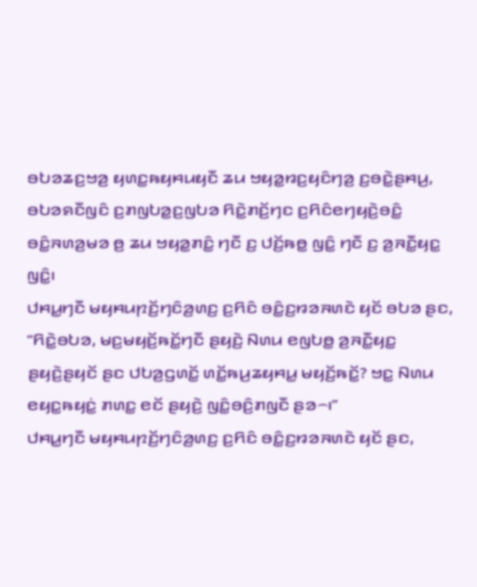ꤋꤝꤤꤘꤢ꤬ꤠꤤ꤬ ꤟꤛꤢ꤭ꤒꤟꤌꤣꤟꤢꤪ ꤘꤣ ꤠꤟꤤ꤭ꤙꤢ꤬ꤟꤢꤨꤚꤤ꤬ ꤢ꤬ꤋꤢꤧ꤭ꤔꤌꤣ꤬, ꤋꤝꤤꤎꤢꤪꤜꤢꤨ ꤢ꤬ꤊꤜꤝꤤ꤭ꤢ꤬ꤜꤝꤤ ꤖꤢꤧ꤭ꤊꤢꤩ꤬ꤚꤢ ꤢ꤬ꤖꤢꤨꤕꤚꤟꤢꤧ꤬ꤋꤢꤨ꤭ ꤋꤢꤨ꤭ꤏꤛꤤ꤬ꤗꤤ ꤥ꤬ ꤘꤣ ꤠꤟꤤ꤭ꤊꤢꤨ꤭ ꤚꤢꤪ ꤢ꤬ ꤓꤢꤩ꤬ꤒꤥ꤭ ꤜꤢꤨ꤭ ꤚꤢꤪ ꤢ꤬ ꤤ꤬ꤏꤢꤪ꤭ꤟꤢ꤭ ꤜꤢꤨ꤭꤯
ꤓꤌꤣ꤭ꤚꤢꤪ ꤗꤟꤌꤣꤐꤢꤩ꤬ꤚꤢꤨꤤ꤬ꤛꤢ꤬ ꤢ꤬ꤖꤢꤨ ꤋꤢꤨ꤭ꤢ꤬ꤙꤤꤏꤛꤢꤧ ꤟꤢꤩ ꤋꤝꤤ ꤔꤢ, “ꤖꤢꤧ꤭ꤋꤝꤤ, ꤗꤢ꤬ꤗꤟꤢꤩ꤬ꤒꤢꤩ꤭ꤚꤢꤪ ꤔꤟꤢꤧ꤬ ꤡꤛꤣ ꤕꤜꤝꤥ꤭ ꤤ꤬ꤏꤢꤪ꤭ꤟꤢ꤭ ꤔꤟꤢꤧ꤬ꤔꤟꤢꤩ ꤔꤢ ꤓꤝꤤ꤬ꤞꤛꤢꤩ꤭ ꤛꤢꤩ꤭ꤒꤣ꤬ꤘꤟꤌꤣ꤭ ꤗꤟꤢꤩ꤬ꤒꤢꤩ꤭? ꤠꤢ꤭ ꤡꤛꤣ ꤕꤟꤢ꤭ꤒꤟꤢꤦ꤭ ꤊꤛꤢ꤭ ꤕꤢꤩ ꤔꤟꤢꤧ꤬ ꤜꤢꤨ꤭ꤋꤢꤨ꤬ꤊꤜꤢꤪ ꤔꤤ꤮꤯”
ꤓꤌꤣ꤭ꤚꤢꤪ ꤗꤟꤌꤣꤐꤢꤩ꤬ꤚꤢꤨꤤ꤬ꤛꤢ꤬ ꤢ꤬ꤖꤢꤨ ꤋꤢꤨ꤭ꤢ꤬ꤙꤤꤏꤛꤢꤧ ꤟꤢꤩ ꤔꤢ,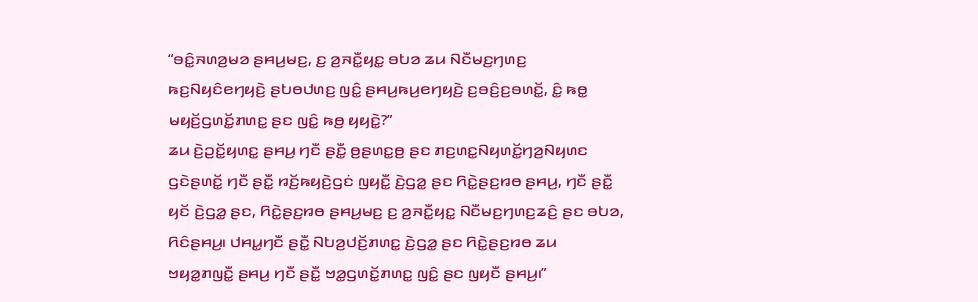“ꤋꤢꤨ꤭ꤏꤛꤤ꤬ꤗꤤ ꤔꤌꤣ꤬ꤗꤢ꤬, ꤢ꤬ ꤤ꤬ꤏꤢꤪ꤭ꤟꤢ꤭ ꤋꤝꤤ ꤘꤣ ꤡꤢꤪꤗꤢ꤬ꤚꤛꤢ꤬ ꤒꤢ꤬ꤡꤟꤢꤨꤕꤚꤟꤢꤧ꤬ ꤔꤝꤥꤓꤛꤢ꤬ ꤜꤢꤨ꤭ ꤔꤌꤣ꤬ꤒꤣ꤬ꤕꤚꤟꤢꤧ꤬ ꤢ꤬ꤋꤢꤨ꤬ꤢ꤬ꤋꤛꤢꤩ꤭, ꤢꤨ꤭ ꤒꤥ꤭ ꤗꤟꤢꤩ꤬ꤞꤛꤢꤩ꤭ꤊꤛꤢ꤭ ꤔꤢ ꤜꤢꤨ꤭ ꤒꤥ꤬ ꤟꤟꤢꤧ꤭?”
ꤘꤣ ꤢꤧ꤬ꤑꤢꤩ꤭ꤟꤛꤢ꤭ ꤔꤌꤣ꤬ ꤚꤢꤪ ꤔꤢꤪ꤭ ꤥ꤬ꤔꤛꤢ꤭ꤥ꤬ ꤔꤢ ꤊꤢ꤬ꤛꤢ꤭ꤡꤟꤛꤢꤩ꤭ꤚꤤ꤬ꤡꤟꤛꤢ ꤞꤢꤧꤔꤛꤢꤩ꤭ ꤚꤢꤪ ꤔꤢꤪ꤭ ꤙꤢꤩ꤬ꤒꤟꤢꤧ꤬ꤞꤢꤦ ꤜꤟꤢꤪ꤭ ꤢꤧ꤬ꤞꤤ꤭ ꤔꤢ ꤖꤢꤧ꤭ꤔꤢ꤬ꤙꤥ ꤔꤌꤣ꤬, ꤚꤢꤪ ꤔꤢꤪ꤭ ꤟꤢꤩ ꤢꤧ꤬ꤞꤤ꤭ ꤔꤢ, ꤖꤢꤧ꤭ꤔꤢ꤬ꤙꤥ ꤔꤌꤣ꤬ꤗꤢ꤬ ꤢ꤬ ꤤ꤬ꤏꤢꤪ꤭ꤟꤢ꤭ ꤡꤢꤪꤗꤢ꤬ꤚꤛꤢ꤬ꤘꤢꤨ꤬ ꤔꤢ ꤋꤝꤤ, ꤖꤢꤨꤔꤌꤣ꤬꤯ ꤓꤌꤣ꤭ꤚꤢꤪ ꤔꤢꤪ꤭ ꤡꤝꤤ꤬ꤓꤢꤩ꤬ꤊꤛꤢ꤭ ꤢꤧ꤬ꤞꤤ꤭ ꤔꤢ ꤖꤢꤧ꤭ꤔꤢ꤬ꤙꤥ ꤘꤣ ꤠꤟꤤ꤭ꤊꤜꤢꤪ꤭ ꤔꤌꤣ꤬ ꤚꤢꤪ ꤔꤢꤪ꤭ ꤠꤤ꤭ꤞꤛꤢꤩ꤭ꤊꤛꤢ꤭ ꤜꤢꤨ꤭ ꤔꤢ ꤜꤟꤢꤪ ꤔꤌꤣ꤬꤯”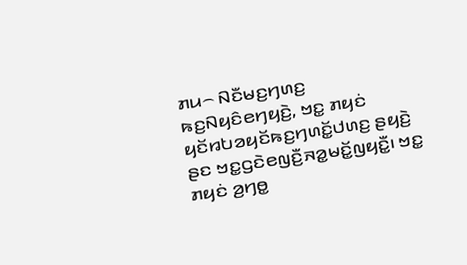ꤊꤣ꤮ ꤡꤢꤪꤗꤢ꤬ꤚꤛꤢ꤬ ꤒꤢ꤬ꤡꤟꤢꤨꤕꤚꤟꤢꤧ꤬, ꤠꤢ꤭ ꤊꤟꤢꤦ ꤟꤢꤩꤙꤝꤤꤟꤢꤩꤒꤢ꤬ꤚꤛꤢꤩ꤭ꤓꤛꤢ꤬ ꤔꤟꤢꤧ꤬ ꤔꤢ ꤠꤢ꤭ꤞꤢꤧꤕꤜꤢꤪ꤬ꤏꤤ꤭ꤗꤢꤩ꤭ꤜꤟꤢꤪ꤭꤯ ꤠꤢ꤭ ꤊꤟꤢꤦ ꤤ꤬ꤚꤥ꤭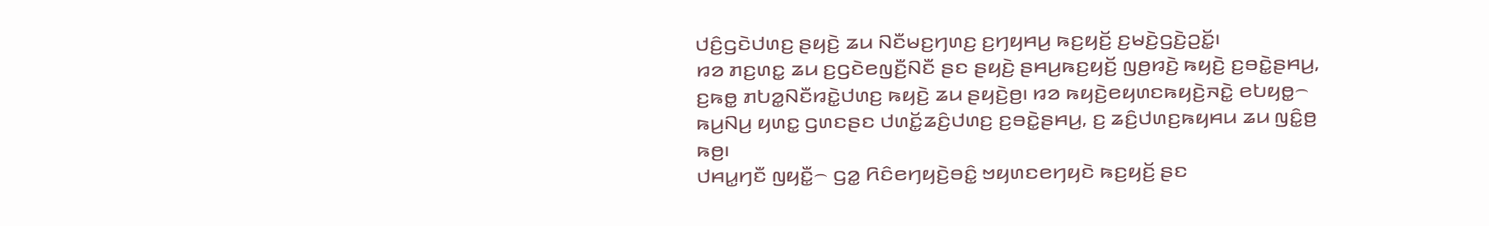ꤓꤢꤨ꤬ꤞꤢꤧꤓꤛꤢ꤬ ꤔꤟꤢꤧ꤬ ꤘꤣ ꤡꤢꤪꤗꤢ꤬ꤚꤛꤢ꤬ ꤢ꤬ꤚꤟꤌꤣ꤬ ꤒꤢ꤬ꤟꤢꤩ꤬ ꤢ꤬ꤗꤢꤧ꤬ꤞꤢꤧ꤬ꤑꤢꤩ꤭꤯
ꤙꤤ ꤊꤢ꤬ꤛꤢ꤭ ꤘꤣ ꤢ꤬ꤞꤢꤧꤕꤜꤢꤪ꤬ꤡꤢꤪ ꤔꤢ ꤔꤟꤢꤧ꤬ ꤔꤌꤣ꤬ꤒꤢ꤬ꤟꤢꤩ꤬ ꤜꤥ꤬ꤙꤢꤧ꤬ ꤒꤟꤢꤧ꤬ ꤢ꤬ꤋꤢꤧ꤭ꤔꤌꤣ꤬, ꤢ꤬ꤒꤥ꤭ ꤊꤝꤤ꤭ꤡꤢꤪꤙꤢꤧ꤭ꤓꤛꤢ꤬ ꤒꤟꤢꤧ꤬ ꤘꤣ ꤔꤟꤢꤧ꤬ꤥ꤬꤯ ꤙꤤ ꤒꤟꤢꤧ꤬ꤕꤟꤛꤢꤒꤟꤢꤧ꤬ꤏꤢꤧ꤭ ꤕꤝꤟꤥ꤭꤮ ꤒꤣ꤬ꤡꤣ꤬ ꤟꤛꤢ꤭ ꤞꤛꤢꤔꤢ ꤓꤛꤢꤩ꤭ꤘꤢꤨ꤬ꤓꤛꤢ꤬ ꤢ꤬ꤋꤢꤧ꤭ꤔꤌꤣ꤬, ꤢ꤬ ꤘꤢꤨ꤬ꤓꤛꤢ꤬ꤒꤟꤌꤣ ꤘꤣ ꤜꤢꤨ꤭ꤥ꤬ ꤒꤥ꤬꤯
ꤓꤌꤣ꤭ꤚꤢꤪ ꤜꤟꤢꤪ꤭꤮ ꤞꤤ꤭ ꤖꤢꤨꤕꤚꤟꤢꤧ꤬ꤋꤢꤨ꤭ ꤠꤟꤛꤢꤕꤚꤟꤢꤧ ꤒꤢ꤬ꤟꤢꤩ꤬ ꤔꤢ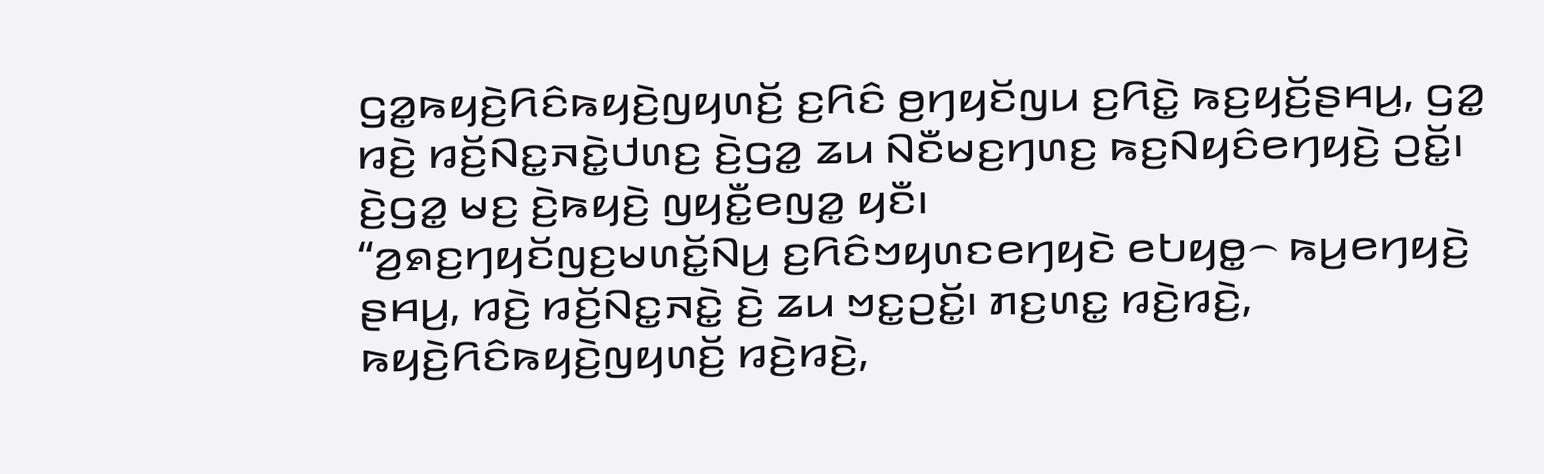ꤞꤤ꤭ꤒꤟꤢꤧ꤬ꤖꤢꤨꤒꤟꤢꤧ꤬ꤜꤟꤛꤢꤩ꤬ ꤢ꤬ꤖꤢꤨ ꤥ꤬ꤚꤟꤢꤩꤜꤣ ꤢ꤬ꤖꤢꤧ꤭ ꤒꤢ꤬ꤟꤢꤩ꤬ꤔꤌꤣ꤬, ꤞꤤ꤭ ꤙꤢꤧ꤬ ꤙꤢꤩ꤬ꤡꤢ꤭ꤏꤢꤧ꤭ꤓꤛꤢ꤬ ꤢꤧ꤬ꤞꤤ꤭ ꤘꤣ ꤡꤢꤪꤗꤢ꤬ꤚꤛꤢ꤬ ꤒꤢ꤬ꤡꤟꤢꤨꤕꤚꤟꤢꤧ꤬ ꤑꤢꤩ꤭꤯ ꤢꤧ꤬ꤞꤤ꤭ ꤗꤢ꤬ ꤢꤧ꤬ꤒꤟꤢꤧ꤬ ꤜꤟꤢꤪ꤭ꤕꤜꤤ꤭ ꤟꤢꤪ꤯
“ꤤ꤬ꤎꤢ꤬ꤚꤟꤢꤩꤜꤢ꤬ꤗꤛꤢꤩ꤭ꤡꤣ꤬ ꤢ꤬ꤖꤢꤨꤠꤟꤛꤢꤕꤚꤟꤢꤧ ꤕꤝꤟꤥ꤭꤮ ꤒꤣ꤬ꤕꤚꤟꤢꤧ꤬ ꤔꤌꤣ꤬, ꤙꤢꤧ꤬ ꤙꤢꤩ꤬ꤡꤢ꤭ꤏꤢꤧ꤭ ꤢꤧ꤬ ꤘꤣ ꤠꤢ꤭ꤑꤢꤩ꤭꤯ ꤊꤢ꤬ꤛꤢ꤭ ꤙꤢꤧ꤬ꤙꤢꤧ꤬, ꤒꤟꤢꤧ꤬ꤖꤢꤨꤒꤟꤢꤧ꤬ꤜꤟꤛꤢꤩ꤬ ꤙꤢꤧ꤬ꤙꤢꤧ꤬,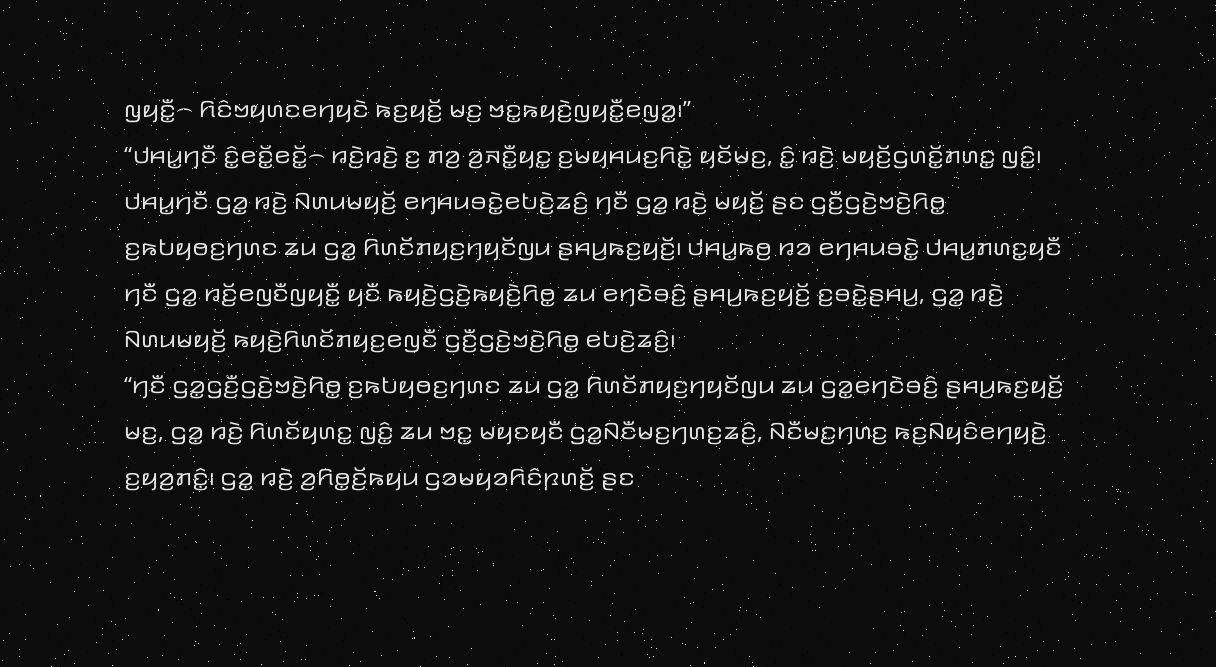ꤜꤟꤢꤪ꤭꤮ ꤖꤢꤨꤠꤟꤛꤢꤕꤚꤟꤢꤧ ꤒꤢ꤬ꤟꤢꤩ꤬ ꤗꤢ꤬ ꤠꤢ꤭ꤒꤟꤢꤧ꤬ꤜꤟꤢꤪ꤭ꤕꤜꤤ꤭꤯”
“ꤓꤌꤣ꤭ꤚꤢꤪ ꤢꤨ꤭ꤕꤢꤩ꤭ꤕꤢꤩ꤭꤮ ꤙꤢꤧ꤬ꤙꤢꤧ꤬ ꤢ꤬ ꤊꤤ꤬ ꤤ꤬ꤏꤢꤪ꤭ꤟꤢ꤭ ꤢ꤬ꤗꤟꤌꤣꤢ꤬ꤖꤢꤧ꤭ ꤟꤢꤩꤗꤢ꤬, ꤢꤨ꤭ ꤙꤢꤧ꤬ ꤗꤟꤢꤩ꤬ꤞꤛꤢꤩ꤭ꤊꤛꤢ꤭ ꤜꤢꤨ꤭꤯
ꤓꤌꤣ꤭ꤚꤢꤪ ꤞꤤ꤭ ꤙꤢꤧ꤬ ꤡꤛꤣꤗꤟꤢꤩ꤬ ꤕꤚꤌꤣꤋꤢꤧ꤭ꤕꤝꤢꤧ꤬ꤘꤢꤨ꤬ ꤚꤢꤪ ꤞꤤ꤭ ꤙꤢꤧ꤬ ꤗꤟꤢꤩ꤬ ꤔꤢ ꤞꤢꤪ꤬ꤞꤢꤧ꤬ꤠꤢꤧ꤬ꤖꤥ꤭ ꤢ꤬ꤒꤝꤟꤥꤢ꤬ꤚꤛꤢ ꤘꤣ ꤞꤤ꤭ ꤖꤛꤢꤩꤊꤟꤢ꤬ꤚꤟꤢꤩꤜꤣ ꤔꤌꤣ꤬ꤒꤢ꤬ꤟꤢꤩ꤬꤯ ꤓꤌꤣ꤭ꤒꤥ꤬ ꤙꤤ ꤕꤚꤌꤣꤋꤢꤧ꤭ ꤓꤌꤣ꤭ꤊꤛꤢ꤭ꤟꤢꤪ ꤚꤢꤪ ꤞꤤ꤭ ꤙꤢꤩ꤬ꤕꤜꤢꤪꤜꤟꤢꤪ꤭ ꤟꤢꤪ ꤒꤟꤢꤧ꤬ꤞꤢꤧ꤬ꤒꤟꤢꤧ꤬ꤖꤥ꤭ ꤘꤣ ꤕꤚꤢꤧꤋꤢꤨ꤬ ꤔꤌꤣ꤬ꤒꤢ꤬ꤟꤢꤩ꤬ ꤢ꤬ꤋꤢꤧ꤭ꤔꤌꤣ꤬, ꤞꤤ꤭ ꤙꤢꤧ꤬ ꤡꤛꤣꤗꤟꤢꤩ꤬ ꤒꤟꤢꤧ꤬ꤖꤛꤢꤩꤊꤟꤢ꤬ꤕꤜꤢꤪ ꤞꤢꤪ꤬ꤞꤢꤧ꤬ꤠꤢꤧ꤬ꤖꤥ꤭ ꤕꤝꤢꤧ꤬ꤘꤢꤨ꤬꤯
“ꤚꤢꤪ ꤞꤤ꤭ꤞꤢꤪ꤬ꤞꤢꤧ꤬ꤠꤢꤧ꤬ꤖꤥ꤭ ꤢ꤬ꤒꤝꤟꤥꤢ꤬ꤚꤛꤢ ꤘꤣ ꤞꤤ꤭ ꤖꤛꤢꤩꤊꤟꤢ꤬ꤚꤟꤢꤩꤜꤣ ꤘꤣ ꤞꤤ꤭ꤕꤚꤢꤧꤋꤢꤨ꤬ ꤔꤌꤣ꤬ꤒꤢ꤬ꤟꤢꤩ꤬ ꤗꤢ꤬, ꤞꤤ꤭ ꤙꤢꤧ꤬ ꤖꤛꤢꤩꤟꤛꤢ꤭ ꤜꤢꤨ꤭ ꤘꤣ ꤠꤢ꤭ ꤗꤟꤢꤟꤢꤪ ꤞꤤ꤭ꤡꤢꤪꤗꤢ꤬ꤚꤛꤢ꤬ꤘꤢꤨ꤬, ꤡꤢꤪꤗꤢ꤬ꤚꤛꤢ꤬ ꤒꤢ꤬ꤡꤟꤢꤨꤕꤚꤟꤢꤧ꤬ ꤢ꤬ꤟꤤ꤬ꤊꤢꤨ꤭꤯ ꤞꤤ꤭ ꤙꤢꤧ꤬ ꤤ꤬ꤖꤥ꤭ꤢꤩ꤬ꤒꤟꤣ ꤞꤤꤗꤟꤤꤖꤢꤨꤐꤛꤢꤩ꤬ ꤔꤢ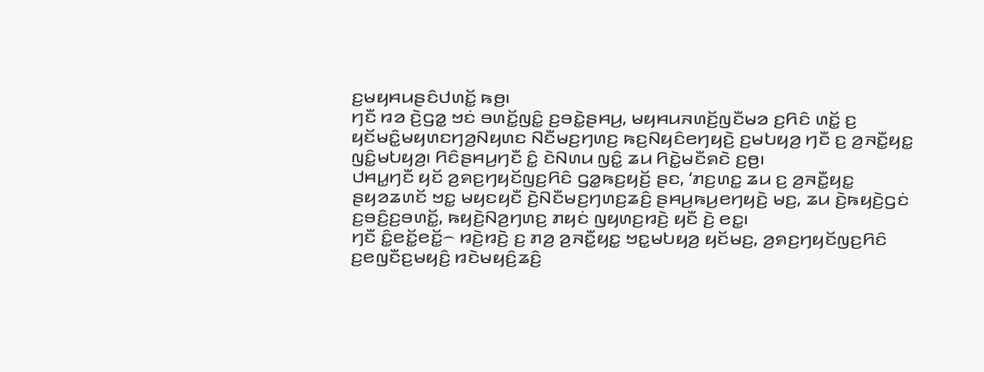ꤢ꤬ꤗꤟꤌꤣꤔꤢꤨꤓꤛꤢꤩ꤭ ꤒꤥ꤬꤯
ꤚꤢꤪ ꤙꤤ ꤢꤧ꤬ꤞꤤ꤭ ꤠꤢꤦ ꤋꤛꤢꤩ꤭ꤜꤢꤨ꤭ ꤢ꤬ꤋꤢꤧ꤭ꤔꤌꤣ꤬, ꤗꤟꤌꤣꤏꤛꤢꤩ꤬ꤜꤢꤪꤗꤤ ꤢ꤬ꤖꤢꤨ ꤛꤢꤩ꤭ ꤢ꤬ ꤟꤢꤩꤗꤢꤨ꤭ꤗꤟꤛꤢꤚꤤ꤬ꤡꤟꤛꤢ ꤡꤢꤪꤗꤢ꤬ꤚꤛꤢ꤬ ꤒꤢ꤬ꤡꤟꤢꤨꤕꤚꤟꤢꤧ꤬ ꤢ꤬ꤗꤝꤟꤤ꤬ ꤚꤢꤪ ꤢ꤬ ꤤ꤬ꤏꤢꤪ꤭ꤟꤢ꤭ ꤜꤢꤨ꤭ꤗꤝꤟꤤ꤬꤯ ꤖꤢꤨꤔꤌꤣ꤬ꤚꤢꤪ ꤢꤨ꤭ ꤢꤧꤡꤛꤣ ꤜꤢꤨ꤭ ꤘꤣ ꤖꤢꤧ꤭ꤗꤢꤪꤎꤢꤧ ꤢ꤬ꤥ꤬꤯
ꤓꤌꤣ꤭ꤚꤢꤪ ꤟꤢꤩ ꤤ꤬ꤎꤢ꤬ꤚꤟꤢꤩꤜꤢ꤬ꤖꤢꤨ ꤞꤤ꤭ꤒꤢ꤬ꤟꤢꤩ꤬ ꤔꤢ, ‘ꤊꤢ꤬ꤛꤢ꤭ ꤘꤣ ꤢ꤬ ꤤ꤬ꤏꤢꤪ꤭ꤟꤢ꤭ ꤔꤟꤤꤘꤛꤢꤩ ꤠꤢ꤭ ꤗꤟꤢꤟꤢꤪ ꤢꤧ꤬ꤡꤢꤪꤗꤢ꤬ꤚꤛꤢ꤬ꤘꤢꤨ꤬ ꤔꤌꤣ꤬ꤒꤣ꤬ꤕꤚꤟꤢꤧ꤬ ꤗꤢ꤬, ꤘꤣ ꤢꤧ꤬ꤒꤟꤢꤧ꤬ꤞꤢꤦ ꤢ꤬ꤋꤢꤨ꤬ꤢ꤬ꤋꤛꤢꤩ꤭, ꤒꤟꤢꤧ꤬ꤡꤤ꤬ꤚꤛꤢ꤬ ꤊꤟꤢꤦ ꤜꤟꤛꤢ꤬ꤙꤢꤧ꤬ ꤟꤢꤪ ꤢꤧ꤬ ꤕꤢ꤭꤯
ꤚꤢꤪ ꤢꤨ꤭ꤕꤢꤩ꤭ꤕꤢꤩ꤭꤮ ꤙꤢꤧ꤬ꤙꤢꤧ꤬ ꤢ꤬ ꤊꤤ꤬ ꤤ꤬ꤏꤢꤪ꤭ꤟꤢ꤭ ꤠꤢ꤭ꤗꤝꤟꤤ꤬ ꤟꤢꤩꤗꤢ꤬, ꤤ꤬ꤎꤢ꤬ꤚꤟꤢꤩꤜꤢ꤬ꤖꤢꤨ ꤢ꤬ꤕꤜꤢꤪꤢ꤬ꤗꤟꤢꤨ꤬ ꤙꤢꤧꤗꤟꤢꤨ꤬ꤘꤢꤨ꤬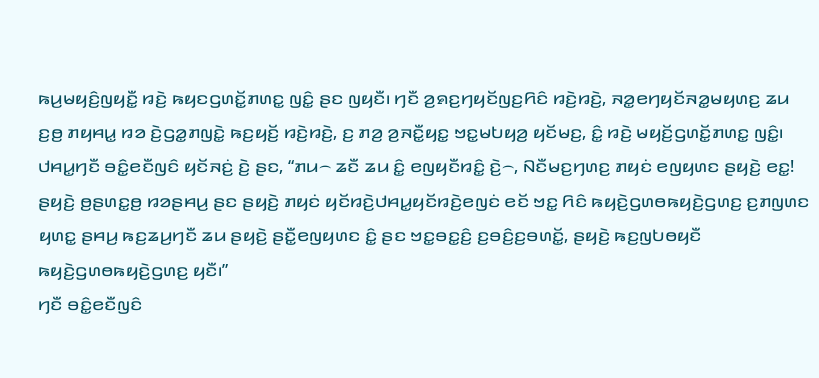ꤒꤣ꤬ꤗꤟꤢꤨ꤬ꤜꤟꤢꤪ꤭ ꤙꤢꤧ꤬ ꤒꤟꤢꤞꤛꤢꤩ꤭ꤊꤛꤢ꤭ ꤜꤢꤨ꤭ ꤔꤢ ꤜꤟꤢꤪ꤯ ꤚꤢꤪ ꤤ꤬ꤎꤢ꤬ꤚꤟꤢꤩꤜꤢ꤬ꤖꤢꤨ ꤙꤢꤧ꤬ꤙꤢꤧ꤬, ꤏꤤ꤭ꤕꤚꤟꤢꤩꤏꤤ꤭ꤗꤟꤛꤢ꤬ ꤘꤣ ꤢ꤬ꤥ꤬ ꤊꤟꤌꤣ꤭ ꤙꤤ ꤢꤧ꤬ꤞꤤ꤭ꤊꤜꤢꤧ꤭ ꤒꤢ꤬ꤟꤢꤩ꤬ ꤙꤢꤧ꤬ꤙꤢꤧ꤬, ꤢ꤬ ꤊꤤ꤬ ꤤ꤬ꤏꤢꤪ꤭ꤟꤢ꤭ ꤠꤢ꤭ꤗꤝꤟꤤ꤬ ꤟꤢꤩꤗꤢ꤬, ꤢꤨ꤭ ꤙꤢꤧ꤬ ꤗꤟꤢꤩ꤬ꤞꤛꤢꤩ꤭ꤊꤛꤢ꤭ ꤜꤢꤨ꤭꤯
ꤓꤌꤣ꤭ꤚꤢꤪ ꤋꤢꤨ꤭ꤕꤢꤪꤜꤢꤨ ꤟꤢꤩꤏꤢꤦ꤬ ꤢꤧ꤬ ꤔꤢ, “ꤊꤣ꤮ ꤘꤢꤪ ꤘꤣ ꤢꤨ꤭ ꤕꤜꤟꤢꤪꤙꤢꤨ꤭ ꤢꤧ꤬꤮, ꤡꤢꤪꤗꤢ꤬ꤚꤛꤢ꤬ ꤊꤟꤢꤦ ꤕꤜꤟꤛꤢ ꤔꤟꤢꤧ꤬ ꤕꤢ꤭! ꤔꤟꤢꤧ꤬ ꤥ꤬ꤔꤛꤢ꤭ꤥ꤬ ꤙꤤꤔꤌꤣ꤬ ꤔꤢ ꤔꤟꤢꤧ꤬ ꤊꤟꤢꤦ ꤟꤢꤩꤙꤢꤧ꤬ꤓꤌꤣ꤭ꤟꤢꤩꤙꤢꤧ꤬ꤕꤜꤢꤦ ꤕꤢꤩ ꤠꤢ꤭ ꤖꤢꤨ ꤒꤟꤢꤧ꤬ꤞꤛꤥꤒꤟꤢꤧ꤬ꤞꤛꤢ꤬ ꤢ꤬ꤊꤜꤛꤢ ꤟꤛꤢ꤭ ꤔꤌꤣ꤬ ꤒꤢ꤬ꤘꤣ꤬ꤚꤢꤪ ꤘꤣ ꤔꤟꤢꤧ꤬ ꤔꤢꤪ꤭ꤕꤜꤟꤛꤢ ꤢꤨ꤭ ꤔꤢ ꤠꤢ꤭ꤋꤢ꤭ꤢꤨ꤬ ꤢ꤬ꤋꤢꤨ꤬ꤢ꤬ꤋꤛꤢꤩ꤭, ꤔꤟꤢꤧ꤬ ꤒꤢ꤬ꤜꤝꤥꤟꤢꤪ ꤒꤟꤢꤧ꤬ꤞꤛꤥꤒꤟꤢꤧ꤬ꤞꤛꤢ꤬ ꤟꤢꤪ꤯”
ꤚꤢꤪ ꤋꤢꤨ꤭ꤕꤢꤪꤜꤢꤨ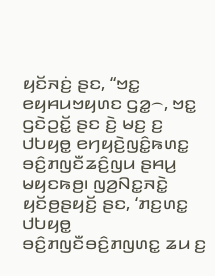ꤟꤢꤩꤏꤢꤦ꤬ ꤔꤢ, “ꤠꤢ꤭ ꤕꤟꤌꤣꤠꤟꤛꤢ ꤞꤤ꤭꤮, ꤠꤢ꤭ ꤞꤢꤧꤑꤢꤩ꤭ ꤔꤢ ꤢꤧ꤬ ꤗꤢ꤬ ꤢ꤬ ꤓꤝꤟꤥ꤭ ꤕꤚꤟꤢꤧ꤬ꤜꤢꤨ꤭ꤒꤛꤢ꤭ ꤋꤢꤨ꤬ꤊꤜꤢꤪꤘꤢꤨ꤬ꤜꤣ ꤔꤌꤣ꤬ ꤗꤟꤢꤒꤥ꤬꤯ ꤜꤤ꤬ꤡꤢ꤭ꤏꤢꤧ꤭ ꤟꤢꤩꤥ꤬ꤔꤟꤢꤩ꤬ ꤔꤢ, ‘ꤊꤢ꤬ꤛꤢ꤭ ꤓꤝꤟꤥ꤭ ꤋꤢꤨ꤬ꤊꤜꤢꤪꤋꤢꤨ꤬ꤊꤜꤛꤢ꤭ ꤘꤣ ꤢ꤬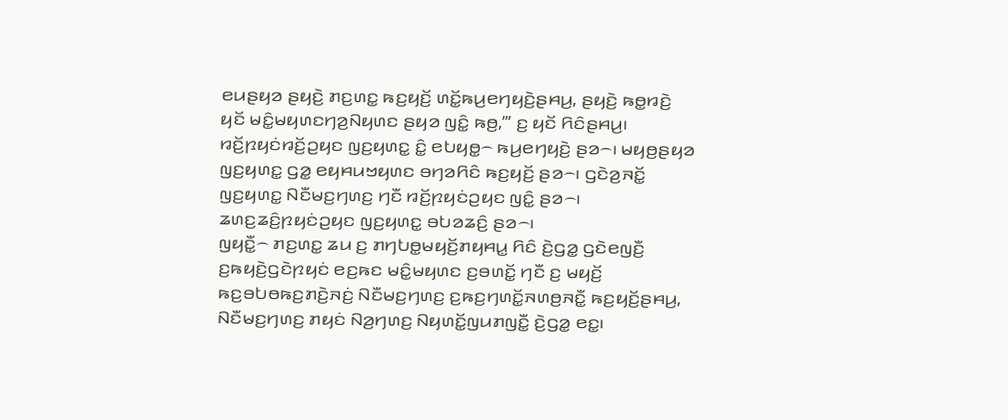ꤕꤣꤔꤟꤤ ꤔꤟꤢꤧ꤬ ꤊꤢ꤬ꤛꤢ꤭ ꤒꤢ꤬ꤟꤢꤩ꤬ ꤛꤢꤩ꤭ꤒꤣ꤬ꤕꤚꤟꤢꤧ꤬ꤔꤌꤣ꤬, ꤔꤟꤢꤧ꤬ ꤒꤥ꤭ꤙꤢꤧ꤬ ꤟꤢꤩ ꤗꤢꤨ꤭ꤗꤟꤛꤢꤚꤤ꤬ꤡꤟꤛꤢ ꤔꤟꤤ ꤜꤢꤨ꤭ ꤒꤥ꤬,’” ꤢ꤬ ꤟꤢꤩ ꤖꤢꤨꤔꤌꤣ꤬꤯
ꤙꤢꤩ꤬ꤐꤟꤢꤦꤙꤢꤩ꤬ꤑꤟꤢ ꤜꤢ꤬ꤟꤛꤢ꤭ ꤢꤨ꤭ ꤕꤝꤟꤥ꤭꤮ ꤒꤣ꤬ꤕꤚꤟꤢꤧ꤬ ꤔꤤ꤮꤯ ꤗꤟꤥ꤬ꤔꤟꤤ ꤜꤢ꤬ꤟꤛꤢ꤭ ꤞꤤ꤭ ꤕꤟꤌꤣꤠꤟꤛꤢ ꤋꤚꤤꤖꤢꤨ ꤒꤢ꤬ꤟꤢꤩ꤬ ꤔꤤ꤮꤯ ꤞꤢꤧꤤ꤬ꤏꤢꤩ꤭ ꤜꤢ꤬ꤟꤛꤢ꤭ ꤡꤢꤪꤗꤢ꤬ꤚꤛꤢ꤬ ꤚꤢꤪ ꤙꤢꤩ꤬ꤐꤟꤢꤦꤑꤟꤢ ꤜꤢꤨ꤭ ꤔꤤ꤮꤯ ꤘꤛꤢ꤬ꤘꤢꤨ꤬ꤐꤟꤢꤦꤑꤟꤢ ꤜꤢ꤬ꤟꤛꤢ꤭ ꤋꤝꤤꤘꤢꤨ꤬ ꤔꤤ꤮꤯
ꤜꤟꤢꤪ꤭꤮ ꤊꤢ꤬ꤛꤢ꤭ ꤘꤣ ꤢ꤬ ꤊꤚꤝꤥ꤭ꤗꤟꤢꤩ꤬ꤊꤟꤌꤣ꤭ ꤖꤢꤨ ꤢꤧ꤬ꤞꤤ꤭ ꤞꤢꤧꤕꤜꤢꤪ꤬ ꤢ꤬ꤒꤟꤢꤧ꤬ꤞꤢꤧꤐꤟꤢꤦ ꤕꤢ꤬ꤒꤢ ꤗꤢꤨ꤭ꤗꤟꤛꤢ ꤢ꤬ꤋꤛꤢꤩ꤭ ꤚꤢꤪ ꤢ꤬ ꤗꤟꤢꤩ꤬ ꤒꤢ꤬ꤋꤝꤥꤒꤢ꤬ꤊꤢꤧ꤬ꤏꤢꤦ꤬ ꤡꤢꤪꤗꤢ꤬ꤚꤛꤢ꤬ ꤢ꤬ꤒꤢ꤬ꤚꤛꤢꤩ꤭ꤏꤛꤥ꤬ꤏꤢꤪ꤭ ꤒꤢ꤬ꤟꤢꤩ꤬ꤔꤌꤣ꤬, ꤡꤢꤪꤗꤢ꤬ꤚꤛꤢ꤬ ꤊꤟꤢꤦ ꤡꤤ꤬ꤚꤛꤢ꤬ ꤡꤟꤛꤢꤩ꤭ꤜꤣꤊꤜꤢꤪ꤭ ꤢꤧ꤬ꤞꤤ꤭ ꤕꤢ꤭꤯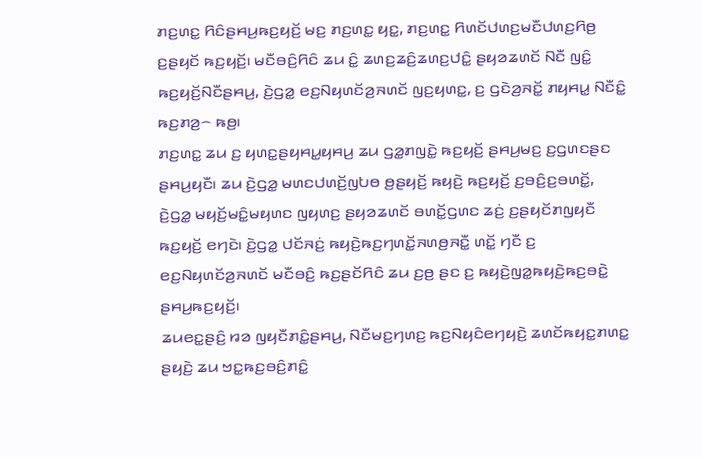ꤊꤢ꤬ꤛꤢ꤭ ꤖꤢꤨꤔꤌꤣ꤬ꤒꤢ꤬ꤟꤢꤩ꤬ ꤗꤢ꤬ ꤊꤢ꤬ꤛꤢ꤭ ꤟꤢ꤭, ꤊꤢ꤬ꤛꤢ꤭ ꤖꤛꤢꤩꤓꤛꤢ꤬ꤗꤢꤪꤓꤛꤢ꤬ꤖꤥ꤬ ꤢ꤬ꤔꤟꤢꤩ ꤒꤢ꤬ꤟꤢꤩ꤬꤯ ꤗꤢꤪꤋꤢꤨ꤬ꤖꤢꤨ ꤘꤣ ꤢꤨ꤭ ꤘꤛꤢ꤬ꤘꤢꤨ꤬ꤘꤛꤢ꤬ꤓꤢꤨ꤭ ꤔꤟꤤꤘꤛꤢꤩ ꤡꤢꤪ ꤜꤢꤨ꤭ ꤒꤢ꤬ꤟꤢꤩ꤬ꤡꤢꤪꤔꤌꤣ꤬, ꤢꤧ꤬ꤞꤤ꤭ ꤕꤢ꤬ꤡꤟꤛꤢꤩꤤ꤬ꤏꤛꤢꤩ ꤜꤢ꤬ꤟꤛꤢ꤭, ꤢ꤬ ꤞꤢꤧꤤ꤬ꤏꤢꤩ꤭ ꤊꤟꤌꤣ꤭ ꤡꤢꤪꤢꤨ꤭ ꤒꤢ꤬ꤊꤤ꤬꤮ ꤒꤥ꤬꤯
ꤊꤢ꤬ꤛꤢ꤭ ꤘꤣ ꤢ꤬ ꤟꤛꤢ꤭ꤔꤟꤌꤣ꤭ꤟꤌꤣ꤬ ꤘꤣ ꤞꤤ꤭ꤊꤜꤢꤧ꤭ ꤒꤢ꤬ꤟꤢꤩ꤬ ꤔꤌꤣ꤬ꤗꤢ꤬ ꤢ꤬ꤞꤛꤢꤔꤢ ꤔꤌꤣ꤬ꤟꤢꤪ꤯ ꤘꤣ ꤢꤧ꤬ꤞꤤ꤭ ꤗꤛꤢꤓꤛꤢꤩ꤬ꤜꤝꤥ ꤥ꤬ꤔꤟꤢꤩ꤬ ꤒꤟꤢꤧ꤬ ꤒꤢ꤬ꤟꤢꤩ꤬ ꤢ꤬ꤋꤢꤨ꤬ꤢ꤬ꤋꤛꤢꤩ꤭, ꤢꤧ꤬ꤞꤤ꤭ ꤗꤟꤢꤩ꤬ꤗꤢꤨ꤭ꤗꤟꤛꤢ ꤜꤟꤛꤢ꤬ ꤔꤟꤤꤘꤛꤢꤩ ꤋꤛꤢꤩ꤭ꤞꤛꤢ ꤘꤢꤦ꤬ ꤢ꤬ꤔꤟꤢꤩꤊꤜꤟꤢꤪ ꤒꤢ꤬ꤟꤢꤩ꤬ ꤕꤚꤢꤧ꤯ ꤢꤧ꤬ꤞꤤ꤭ ꤓꤢꤩꤏꤢꤦ꤬ ꤒꤟꤢꤧ꤬ꤒꤢ꤬ꤚꤛꤢꤩ꤭ꤏꤛꤥ꤬ꤏꤢꤪ꤭ ꤛꤢꤩ꤭ ꤚꤢꤪ ꤢ꤬ ꤕꤢ꤬ꤡꤟꤛꤢꤩꤤ꤬ꤏꤛꤢꤩ ꤗꤢꤪꤋꤢꤨ꤬ ꤒꤢ꤬ꤔꤢꤩꤖꤢꤨ ꤘꤣ ꤢ꤬ꤥ꤬ ꤔꤢ ꤢ꤬ ꤒꤟꤢꤧ꤬ꤜꤤ꤭ꤒꤟꤢꤧ꤬ꤒꤢ꤬ꤋꤢꤧ꤭ ꤔꤌꤣ꤬ꤒꤢ꤬ꤟꤢꤩ꤬꤯
ꤘꤣꤕꤢ꤭ꤔꤢꤨ꤬ ꤙꤤ ꤜꤟꤢꤪꤊꤢꤨ꤭ꤔꤌꤣ꤬, ꤡꤢꤪꤗꤢ꤬ꤚꤛꤢ꤬ ꤒꤢ꤬ꤡꤟꤢꤨꤕꤚꤟꤢꤧ꤬ ꤘꤛꤢꤩꤒꤟꤢ꤭ꤊꤛꤢ꤭ ꤔꤟꤢꤧ꤬ ꤘꤣ ꤠꤢ꤭ꤒꤢ꤬ꤋꤢꤨ꤬ꤊꤢꤨ꤭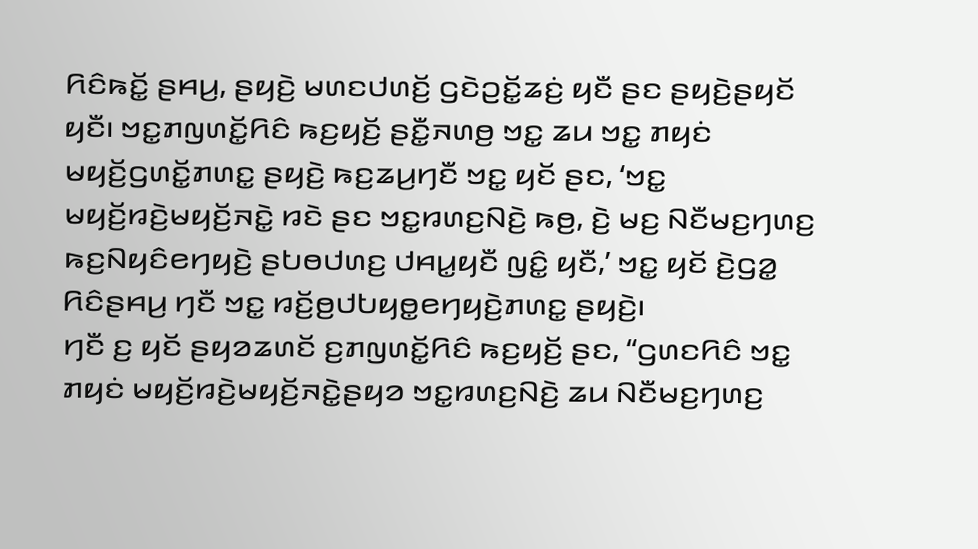ꤖꤢꤨꤒꤢꤩ꤭ ꤔꤌꤣ꤬, ꤔꤟꤢꤧ꤬ ꤗꤛꤢꤓꤛꤢꤩ꤬ ꤞꤢꤧꤑꤢꤩ꤭ꤘꤢꤦ꤬ ꤟꤢꤪ ꤔꤢ ꤔꤟꤢꤧ꤬ꤔꤟꤢꤩ ꤟꤢꤪ꤯ ꤠꤢ꤭ꤊꤜꤛꤢꤩ꤭ꤖꤢꤨ ꤒꤢ꤬ꤟꤢꤩ꤬ ꤔꤢꤪ꤭ꤏꤛꤥ꤬ ꤠꤢ꤭ ꤘꤣ ꤠꤢ꤭ ꤊꤟꤢꤦ ꤗꤟꤢꤩ꤬ꤞꤛꤢꤩ꤭ꤊꤛꤢ꤭ ꤔꤟꤢꤧ꤬ ꤒꤢ꤬ꤘꤣ꤬ꤚꤢꤪ ꤠꤢ꤭ ꤟꤢꤩ ꤔꤢ, ‘ꤠꤢ꤭ ꤗꤟꤢꤩ꤬ꤙꤢꤧ꤬ꤗꤟꤢꤩ꤬ꤏꤢꤧ꤭ ꤙꤢꤧ ꤔꤢ ꤠꤢ꤭ꤙꤛꤢ꤬ꤡꤢꤧ꤬ ꤒꤥ꤬, ꤢꤧ꤬ ꤗꤢ꤬ ꤡꤢꤪꤗꤢ꤬ꤚꤛꤢ꤬ ꤒꤢ꤬ꤡꤟꤢꤨꤕꤚꤟꤢꤧ꤬ ꤔꤝꤥꤓꤛꤢ꤬ ꤓꤌꤣ꤭ꤟꤢꤪ ꤜꤢꤨ꤭ ꤟꤢꤪ,’ ꤠꤢ꤭ ꤟꤢꤩ ꤢꤧ꤬ꤞꤤ꤭ ꤖꤢꤨꤔꤌꤣ꤬ ꤚꤢꤪ ꤠꤢ꤭ ꤙꤢꤩ꤬ꤥ꤬ꤓꤝꤟꤥ꤭ꤕꤚꤟꤢꤧ꤬ꤊꤛꤢ꤭ ꤔꤟꤢꤧ꤬꤯
ꤚꤢꤪ ꤢ꤬ ꤟꤢꤩ ꤔꤟꤤꤘꤛꤢꤩ ꤢ꤬ꤊꤜꤛꤢꤩ꤭ꤖꤢꤨ ꤒꤢ꤬ꤟꤢꤩ꤬ ꤔꤢ, “ꤞꤛꤢꤖꤢꤨ ꤠꤢ꤭ ꤊꤟꤢꤦ ꤗꤟꤢꤩ꤬ꤙꤢꤧ꤬ꤗꤟꤢꤩ꤬ꤏꤢꤧ꤭ꤔꤟꤤ ꤠꤢ꤭ꤙꤛꤢ꤬ꤡꤢꤧ꤬ ꤘꤣ ꤡꤢꤪꤗꤢ꤬ꤚꤛꤢ꤬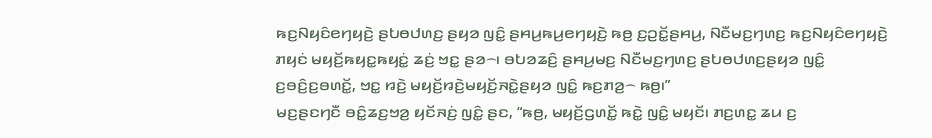ꤒꤢ꤬ꤡꤟꤢꤨꤕꤚꤟꤢꤧ꤬ ꤔꤝꤥꤓꤛꤢ꤬ ꤔꤟꤤ ꤜꤢꤨ꤭ ꤔꤌꤣ꤬ꤒꤣ꤬ꤕꤚꤟꤢꤧ꤬ ꤒꤥ꤬ ꤢ꤬ꤑꤢꤩ꤭ꤔꤌꤣ꤬, ꤡꤢꤪꤗꤢ꤬ꤚꤛꤢ꤬ ꤒꤢ꤬ꤡꤟꤢꤨꤕꤚꤟꤢꤧ꤬ ꤊꤟꤢꤦ ꤗꤟꤢꤩ꤬ꤒꤟꤢ꤭ꤒꤟꤢꤦ꤭ ꤘꤢꤦ꤬ ꤠꤢ꤭ ꤔꤤ꤮꤯ ꤋꤝꤤꤘꤢꤨ꤬ ꤔꤌꤣ꤬ꤗꤢ꤬ ꤡꤢꤪꤗꤢ꤬ꤚꤛꤢ꤬ ꤔꤝꤥꤓꤛꤢ꤬ꤔꤟꤤ ꤜꤢꤨ꤭ ꤢ꤬ꤋꤢꤨ꤬ꤢ꤬ꤋꤛꤢꤩ꤭, ꤠꤢ꤭ ꤙꤢꤧ꤬ ꤗꤟꤢꤩ꤬ꤙꤢꤧ꤬ꤗꤟꤢꤩ꤬ꤏꤢꤧ꤭ꤔꤟꤤ ꤜꤢꤨ꤭ ꤒꤢ꤬ꤊꤤ꤬꤮ ꤒꤥ꤬꤯”
ꤗꤢ꤬ꤔꤢꤚꤢꤪ ꤋꤢꤨ꤭ꤘꤢ꤬ꤠꤤ꤬ ꤟꤢꤩꤏꤢꤦ꤬ ꤜꤢꤨ꤭ ꤔꤢ, “ꤒꤥ꤬, ꤗꤟꤢꤩ꤬ꤞꤛꤢꤩ꤭ ꤒꤢꤧ꤭ ꤜꤢꤨ꤭ ꤗꤟꤢꤩ꤯ ꤊꤢ꤬ꤛꤢ꤭ ꤘꤣ ꤢ꤬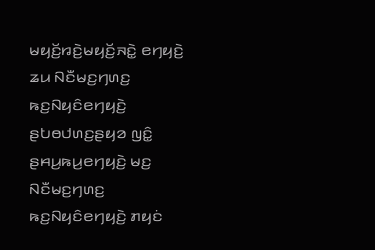ꤗꤟꤢꤩ꤬ꤙꤢꤧ꤬ꤗꤟꤢꤩ꤬ꤏꤢꤧ꤭ ꤕꤚꤟꤢꤧ꤬ ꤘꤣ ꤡꤢꤪꤗꤢ꤬ꤚꤛꤢ꤬ ꤒꤢ꤬ꤡꤟꤢꤨꤕꤚꤟꤢꤧ꤬ ꤔꤝꤥꤓꤛꤢ꤬ꤔꤟꤤ ꤜꤢꤨ꤭ ꤔꤌꤣ꤬ꤒꤣ꤬ꤕꤚꤟꤢꤧ꤬ ꤗꤢ꤬ ꤡꤢꤪꤗꤢ꤬ꤚꤛꤢ꤬ ꤒꤢ꤬ꤡꤟꤢꤨꤕꤚꤟꤢꤧ꤬ ꤊꤟꤢꤦ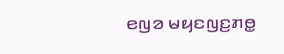ꤕꤜꤤ ꤗꤟꤢꤜꤢ꤬ꤊꤥ꤭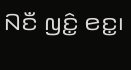ꤡꤢꤪ ꤜꤢꤨ꤭ ꤕꤢ꤭꤯